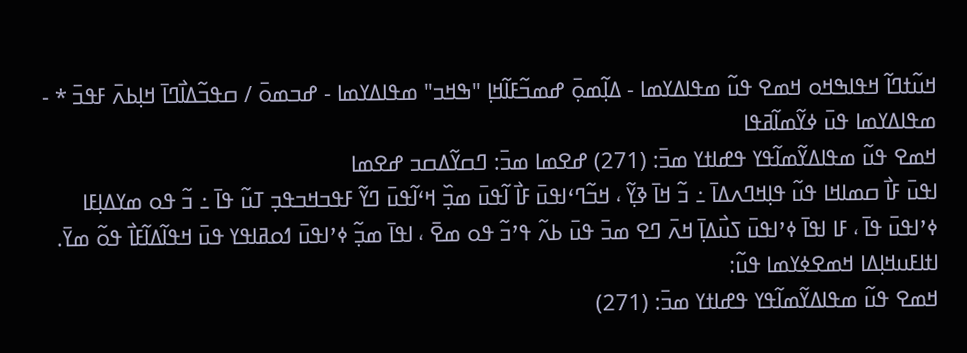ߞߎ߬ߙߣߊ߬ ߞߟߊߒߞߋ ߞߘߐ ߟߎ߬ ߘߟߊߡߌߘߊ - ߡߊ߲߬ߘߋ߲߫ ߝߘߏ߬ߓߊ߬ߞߊ߲ "ߒߞߏ" ߘߟߊߡߌߘߊ - ߝߏߘߋ߫ / ߛߟߏ߬ߡߊ߯ߣߊ߫ ߞߊ߲ߕߍ߫ ߓߟߏ߫ * - ߘߟߊߡߌߘߊ ߟߎ߫ ߦߌ߬ߘߊ߬ߥߟߊ
ߞߘߐ ߟߎ߬ ߘߟߊߡߌ߬ߘߊ߬ߟߌ ߟߝߊߙߌ ߘߏ߫: (271) ߝߐߘߊ ߘߏ߫: ߣߛߌ߬ߡߛߏ ߝߐߘߊ
ߊߟߎ߫ ߓߊ߯ ߛߘߊߞߊ ߟߎ߬ ߟߊ߲ߞߣߍߡߊ߫ ߸ ߏ߬ ߞߊ߫ ߢߌ߲߬ ، ߞߏ߬ߣߵߊߟߎ߫ ߓߊ߯ ߊ߬ߟߎ߫ ߘߏ߲߰ ߞߵߊ߬ߟߎ߫ ߣߌ߬ ߓߟߏߞߏߟߏ߲ ߠߎ߬ ߟߊ߫ ߸ ߏ߬ ߟߋ ߘߌߡߊ߲ߓߊ ߦߴߊߟߎ߫ ߟߊ߫ ، ߓߊ ߊߟߊ߫ ߦߴߊߟߎ߫ ߖߎ߯ߡߊ߲߫ ߞߍ߫ ߣߐ ߘߏ߫ ߟߎ߫ ߕߍ߬ ߟߴߏ߬ ߟߋ ߘߐ߫ ، ߊߟߊ߫ ߘߏ߲߬ ߦߴߊߟߎ߫ ߗߋߥߊߟߌ ߟߎ߫ ߞߟߊ߬ߡߊ߬ߓߊ߯ ߟߋ߬ ߘߌ߫.
ߊߙߊߓߎߞߊ߲ߡߊ ߞߘߐߦߌߘߊ ߟߎ߬:
ߞߘߐ ߟߎ߬ ߘߟߊߡߌ߬ߘߊ߬ߟߌ ߟߝߊߙߌ ߘߏ߫: (271)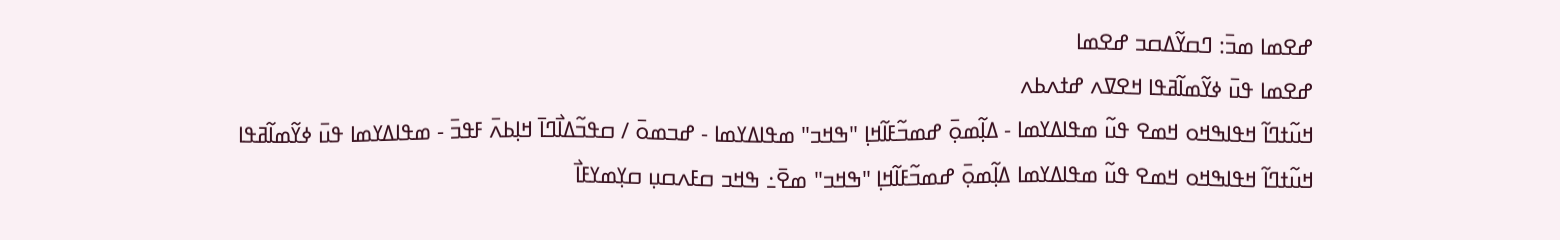ߝߐߘߊ ߘߏ߫: ߣߛߌ߬ߡߛߏ ߝߐߘߊ
ߝߐߘߊ ߟߎ߫ ߦߌ߬ߘߊ߬ߥߟߊ ߞߐߜߍ ߝߙߍߕߍ
ߞߎ߬ߙߣߊ߬ ߞߟߊߒߞߋ ߞߘߐ ߟߎ߬ ߘߟߊߡߌߘߊ - ߡߊ߲߬ߘߋ߲߫ ߝߘߏ߬ߓߊ߬ߞߊ߲ "ߒߞߏ" ߘߟߊߡߌߘߊ - ߝߏߘߋ߫ / ߛߟߏ߬ߡߊ߯ߣߊ߫ ߞߊ߲ߕߍ߫ ߓߟߏ߫ - ߘߟߊߡߌߘߊ ߟߎ߫ ߦߌ߬ߘߊ߬ߥߟߊ
ߞߎ߬ߙߣߊ߬ ߞߟߊߒߞߋ ߞߘߐ ߟߎ߬ ߘߟߊߡߌߘߊ ߡߊ߲߬ߘߋ߲߫ ߝߘߏ߬ߓߊ߬ߞߊ߲ "ߒߞߏ" ߘߐ߫߸ ߒߞߏ ߛߓߍߛߎ߲ ߛߌ߲ߘߌߓߊ߯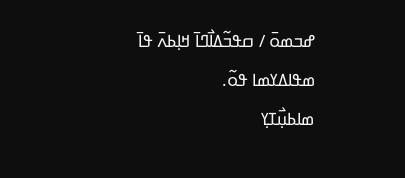ߝߏߘߋ߫ / ߛߟߏ߬ߡߊ߯ߣߊ߫ ߞߊ߲ߕߍ߫ ߟߊ߫ ߘߟߊߡߌߘߊ ߟߋ߬.
ߘߊߕߎ߲߯ߠߌ߲